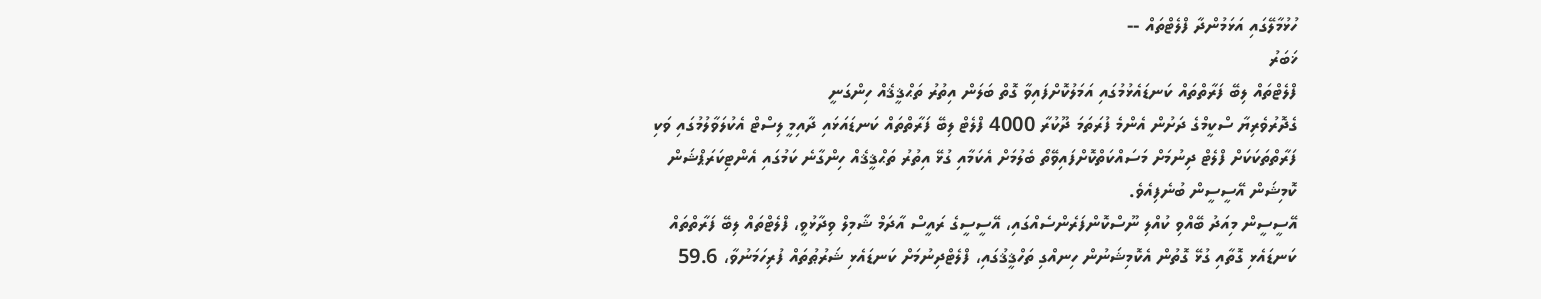ހުޅުމާލޭގައި އަޅަމުންދާ ފްލެޓްތައް --
ޚަބަރު
ފްލެޓްތައް ލިބޭ ފަރާތްތައް ކަނޑައެޅުމުގައި އަމަލުކޮށްފައިވާ ގޮތް ބަލަން އިތުރު ތަޙްޤީޤެއް ހިންގަނީ
ގެދޮރުވެރިޔާ ސްކީމްގެ ދަށުން އެންމެ ފުރަތަމަ ދޫކުރާ 4000 ފްލެޓް ލިބޭ ފަރާތްތައް ކަނޑައަޅައި ދާއިމީ ލިސްޓް އެކުލަވާލުމުގައި ވަކި ފަރާތްތަކަކަށް ފްލެޓް ދިނުމަށް މަސައްކަތްކޮށްފައިވޭތޯ ބެލުމަށް އެކަމާއި ގުޅޭ އިތުރު ތަޙްޤީޤެއް ހިންގާނެ ކަމުގައި އެންޓިކަރަޕްޝަން ކޮމިޝަން އޭސީސީން ބުނެފިއެވެ.
އޭސީސީން މިއަދު ބޭއްވި ކުއްލި ނޫސްކޮންފަރެންސެއްގައި، އޭސީސީގެ ރައީސް އާދަމް ޝާމިލް ވިދާޅުވީ، ފްލެޓްތައް ލިބޭ ފަރާތްތައް ކަނޑައެޅި ގޮތާއި ގުޅޭ ގޮތުން އެކޮމިޝަނުން ހިނއްގި ތަހްޤީޤުގައި، ފްލެޓްދިނުމަށް ކަނޑައެޅި ޝަރުޠުތައް ފުރިހަމަނުވާ، 59.6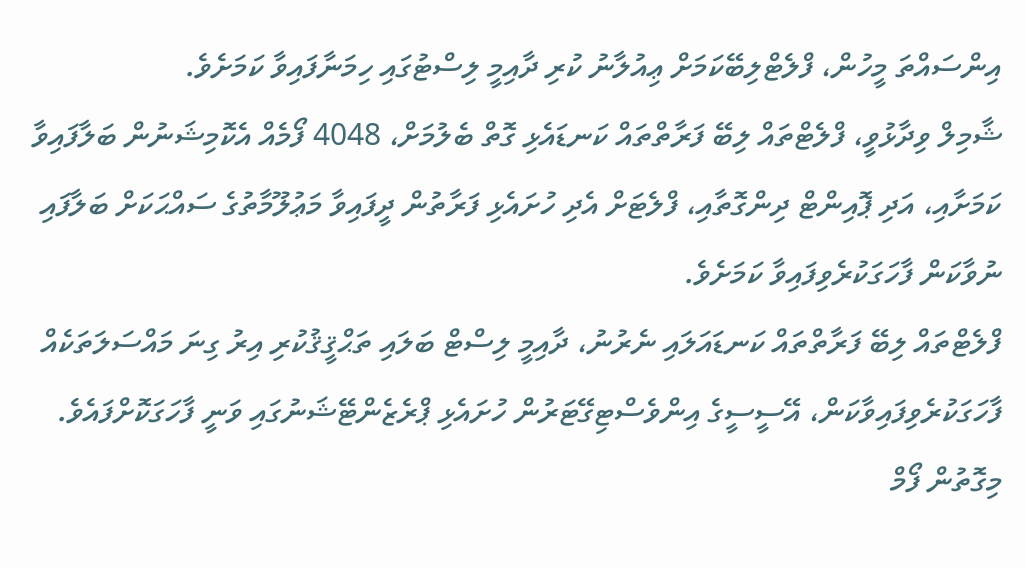އިންސައްތަ މީހުން، ފްލެޓްލިބޭކަމަށް ޢިއުލާނު ކުރި ދާއިމީ ލިސްޓުގައި ހިމަނާފައިވާ ކަމަށެވެ.
ޝާމިލް ވިދާޅުވީ، ފްލެޓްތައް ލިބޭ ފަރާތްތައް ކަނޑައެޅި ގޮތް ބެލުމަށް، 4048 ފޯމެއް އެކޮމިޝަނުން ބަލާފައިވާ ކަމަށާއި، އަދި ޕޮއިންޓް ދިންގޮތާއި، ފްލެޓަށް އެދި ހުށައެޅި ފަރާތުން ދީފައިވާ މަޢުލޫމާތުގެ ސައްޙަކަށް ބަލާފައި ނުވާކަން ފާހަގަކުރެވިފައިވާ ކަމަށެވެ.
ފްލެޓްތައް ލިބޭ ފަރާތްތައް ކަނޑައަލައި ނެރުނު، ދާއިމީ ލިސްޓް ބަލައި ތަޙްޤީޤުކުރި އިރު ގިނަ މައްސަލަތަކެއް ފާހަގަކުރެވިފައިވާކަން، އޭސީސީގެ އިންވެސްޓިގޭޓަރުން ހުށައެޅި ޕްރެޒެންޓޭޝަނުގައި ވަނީ ފާހަގަކޮށްފައެވެ. މިގޮތުން ފޯމް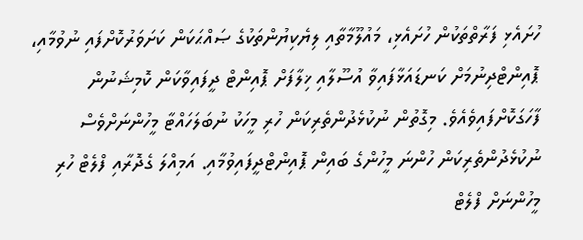ހުށައެޅި ފަރާތްތަކުން ހުށައެޅި، މައުލޫމާތާއި ލިޔެކިޔުންތަކުގެ ޞައްޙަކަން ކަށަވަރުކޮށްފައި ނުވުމާއި، ޕޮއިންޓްދިނުމަށް ކަނޑައަޅާފައިވާ އުސޫލާއި ޚިލާފަށް ޕޮއިންޓް ދީފައިވާކަން ކޮމިޝަނުން ފާހަގަކޮށްފައިވެއެވެ. މިގޮތުން ނުކުޅެދުންތެރިކަން ހުރި މީހަކު ނުބަލަހައްޓާ މީހުންނަށްވެސް ނުކުޅެދުންތެރިކަން ހުންނަ މީހުންގެ ބައިން ޕޮއިންޓްދީފައިވުމާއި. އަމިއްލަ ގެދޮރާއި ފްލެޓް ހުރި މީހުންނަށް ފްލެޓް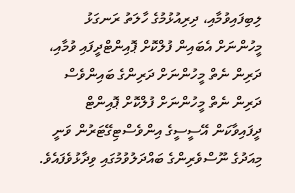ލިބިފައިވުމާއި، ދިރިއުޅުމުގެ ހާލަތު ރަނގަޅު މީހުންނަށް އެބައިން ފުލްކޮށް ޕޮއިންޓްދީފައި ވުމާއި، ދަރިން ނެތް މީހުންނަށް ދަރިންގެ ބައިންވެސް ދަރިން ނެތް މީހުންނަށް ފުލްކޮށް ޕޮއިންޓް ދީފައިވާކަން އޭސީސީގެ އިންވެސްޓިގޭޓަރުން ވަނީ މިއަދުގެ ނޫސްވެރިންގެ ބައްދަލުވުމުގައި ވިދާޅުވެފައެވެ.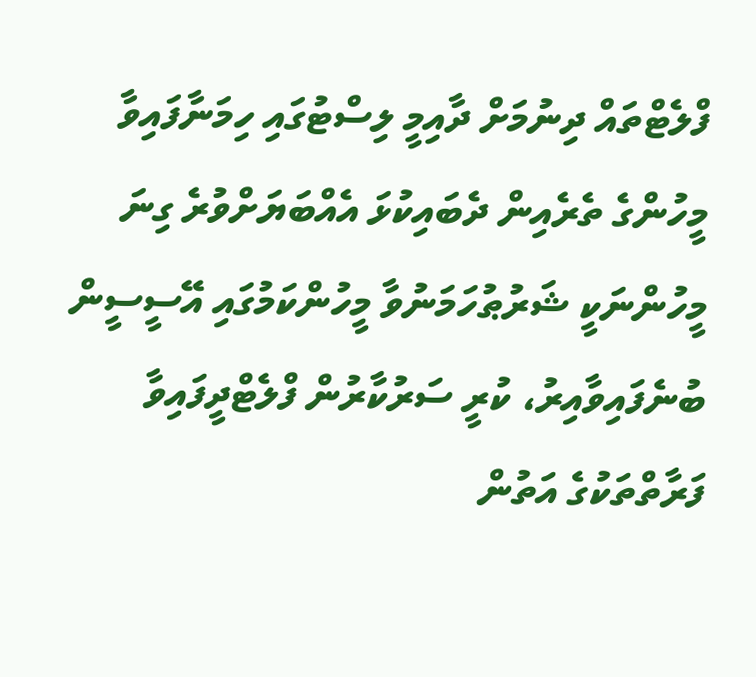ފްލެޓްތައް ދިނުމަށް ދާއިމީ ލިސްޓުގައި ހިމަނާފައިވާ މީހުންގެ ތެރެއިން ދެބައިކުޅަ އެއްބަޔަށްވުރެ ގިނަ މީހުންނަކީ ޝަރުޠުހަމަނުވާ މީހުންކަމުގައި އޭސީސީން ބުނެފައިވާއިރު، ކުރީ ސަރުކާރުން ފްލެޓްދީފައިވާ ފަރާތްތަކުގެ އަތުން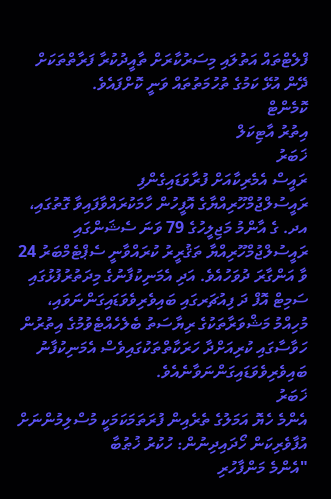ފްލެޓްތައް އަތުލައި މިސަރުކާރަށް ތާއީދުކުރާ ފަރާތްތަކަށް ދޭން އުޅޭ ކަމުގެ ތުހުމަތުތައް ވަނީ ކޮށްފައެވެ.
ކޮމެންޓް
އިތުރު އާޓިކަލް
ޚަބަރު
ރައީސް އެމެރިކާއަށް ފުރާވަޑައިގެންފި
ރައީސުލްޖުމްހޫރިއްޔާގެ އޮފީހުން ހާމަކުރައްވާފައިވާ ގޮތުގައި، އދ. ގެ އާންމު މަޖިލީހުގެ 79 ވަނަ ސެޝަންގައި ރައީސުލްޖުމްހޫރިއްޔާ ތަޤުރީރު ކުރައްވާނީ ސެޕްޓެމްބަރު 24 ވާ އަންގާރަ ދުވަހުއެވެ. އަދި އެމަނިކުފާނުގެ މިދަތުރުފުޅުގައި ސަމިޓް އޮފް ދަ ފިއުޗަރގައި ބައިވެރިވެވަޑައިގަންނަވައި، މުހިއްމު މަޝްވަރާތަކުގެ ރިޔާސަތު ބެލެހެއްޓެވުމުގެ އިތުރުން ހަވާސާގައި ކުރިއަށްދާ ހަރަކާތްތަކުގައިވެސް އެމަނިކުފާނު ބައިވެރިވެވަޑައިގަންނަވާނެއެވެ.
ޚަބަރު
އެންމެ ހެޔޮ އަމަލުގެ ތެރެއިން ފުރަތަމަކަމަކީ މުސްލިމުންނަށް އުފާވެރިކަން ހޯދައިދިނުން: ހުކުރު ޚުޠުބާ
"އެންމެ މަންފާހުރި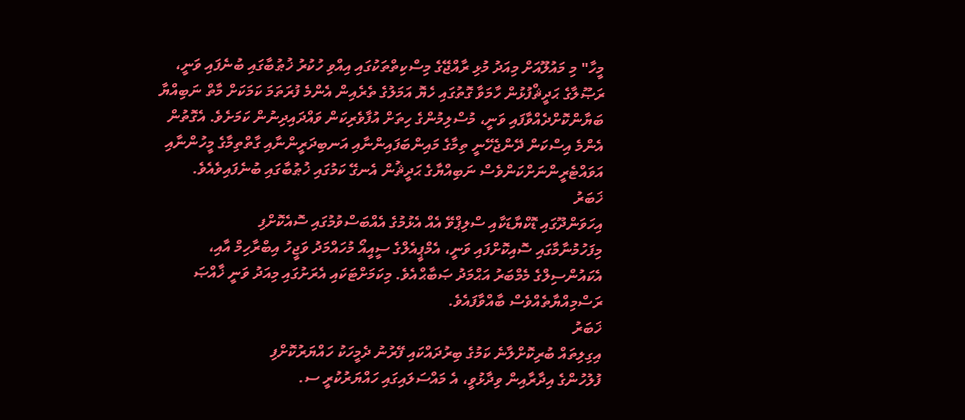މީހާ" މި މައުލޫއަށް މިއަދު މުޅި ރާއްޖޭގެ މިސްކިތްތަކުގައި އިއްވި ހުކުރު ޚުޠުބާގައި ބުނެފައި ވަނީ، ރަޞޫލާގެ ޙަދީޘްފުޅުން ހާމަވާ ގޮތުގައި ހެޔޮ އަމަލުގެ ތެރެއިން އެންމެ ފުރަތަމަ ކަމަކަށް މާތް ނަބިއްޔާ ބަޔާންކޮށްދެއްވާފައި ވަނީ، މުސްލިމުންގެ ހިތަށް އުފާވެރިކަން ވައްދައިދިނުން ކަމަށެވެ. އެގޮތުން އެންމެ އިސްކަން ދޭންޖެހޭނީ ތިމާގެ މައިންބަފައިންނާއި އަނބިދަރީންނާއި ގާތްތިމާގެ މީހުންނާއި އަވައްޓެރީންނަށްކަންވެސް ނަބިއްޔާގެ ޙަދީޘުން އެނގޭ ކަމުގައި ޚުޠުބާގައި ބުނެފައިވެއެވެ.
ޚަބަރު
އިހަވަންދޫގައި ޑޮކްޔާޑަކާއި ސްލިޕްވޭ އެއް އެޅުމުގެ އެއްބަސްވުމުގައި ސޮއެކޮށްފި
މިފަހުމުނާމާގައި ސޮއިކޮށްފައި ވަނީ، އެމްޕީއެލްގެ ސީއީއޯ މުހައްމަދު ވަޖީހު އިބްރާހިމް އާއި، އެކައުންސިލްގެ މެމްބަރު އަޙްމަދު ޞަބާޙްއެވެ. މިކަމަށްޓަކައި އެރަށުގައި މިއަދު ވަނީ ޚާއްޞަ ރަސްމިއްޔާތެއްވެސް ބާއްވާފައެވެ.
ޚަބަރު
އިގިލިތައް ބުރިކޮށްލާނެ ކަމުގެ ބިރުދައްކައި ފޭރުނު ދެމީހަކު ހައްޔަރުކޮށްފި
ފުލުހުންގެ އިދާރާއިން ވިދާޅުވީ، އެ މައްސަލައިގައި ހައްޔަރުކުރީ ސ.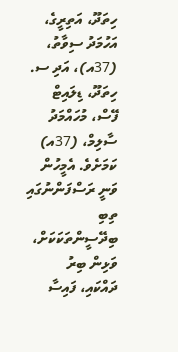ހިތަދޫ، އަތިރީގެ، އަހުމަދު ސިވާތު، (37އ)، އަދި ސ. ހިތަދޫ، ޑިލައިޓް ފޭސް، މުހައްމަދު ސާލިމް، (37އ) ކަމަށެވެ. އެމީހުން ވަނީ ރަސްފަންނުގައި ތިބި ބިދޭސީންތަކަކަށް، ވަޅިން ބިރު ދައްކައި، ފައިސާ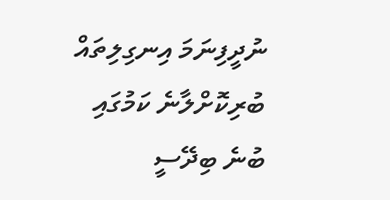ނުދީފިނަމަ އިނގިލިތައް ބުރިކޮށްލާނެ ކަމުގައި ބުނެ ބިދޭސީ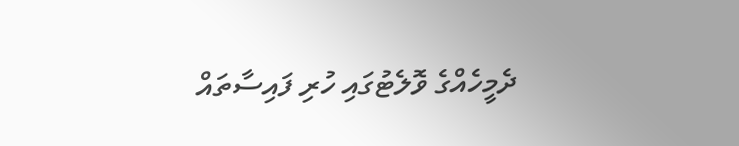ދެމީހެއްގެ ވޮލެޓުގައި ހުރި ފައިސާތައް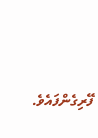ފޭރިގެންފައެވެ.